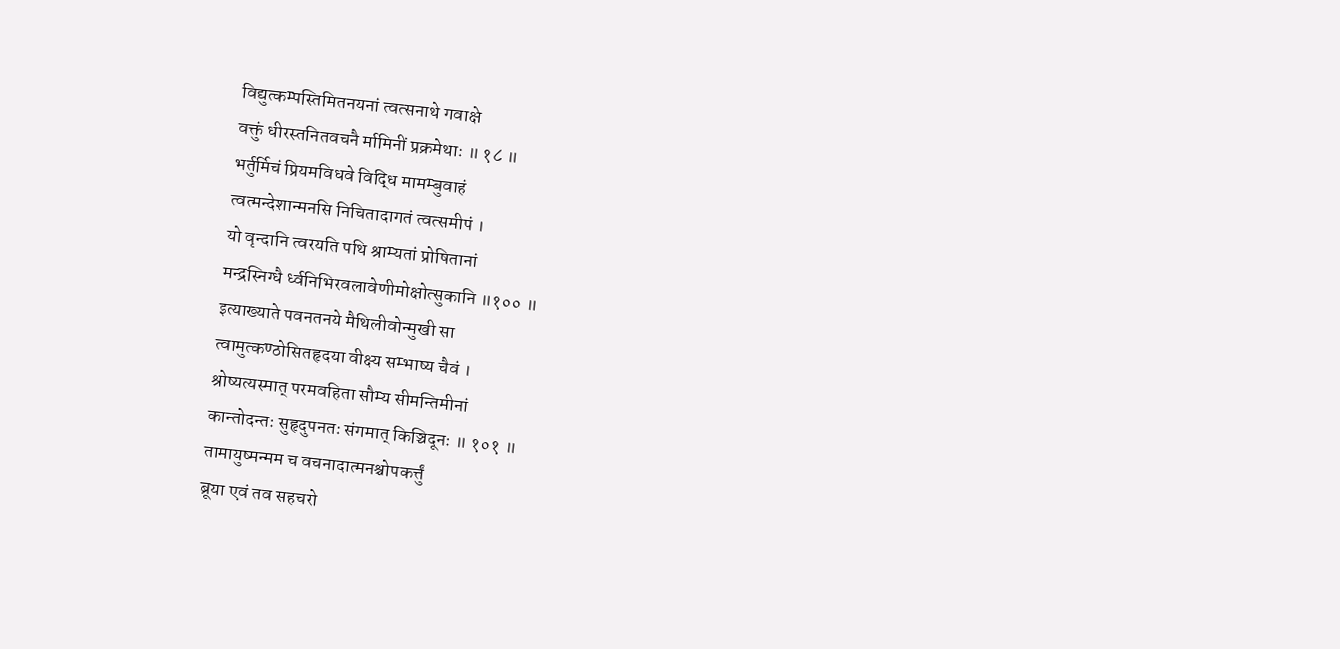विद्युत्कम्पस्तिमितनयनां त्वत्सनाथे गवाक्षे
वक्तुं धीरस्तनितवचनै र्मामिनीं प्रक्रमेथाः ॥ १८ ॥
भर्तुर्मिचं प्रियमविधवे विद्धि मामम्बुवाहं
त्वत्मन्देशान्मनसि निचितादागतं त्वत्समीपं ।
यो वृन्दानि त्वरयति पथि श्राम्यतां प्रोषितानां
मन्द्रस्निग्धै र्ध्वनिभिरवलावेणीमोक्षोत्सुकानि ॥१०० ॥
इत्याख्याते पवनतनये मैथिलीवोन्मुखी सा
त्वामुत्कण्ठोसितहृदया वीक्ष्य सम्भाष्य चैवं ।
श्रोष्यत्यस्मात् परमवहिता सौम्य सीमन्तिमीनां
कान्तोदन्तः सुहृदुपनतः संगमात् किञ्चिदूनः ॥ १०१ ॥
तामायुष्मन्मम च वचनादात्मनश्चोपकर्त्तुं
ब्रूया एवं तव सहचरो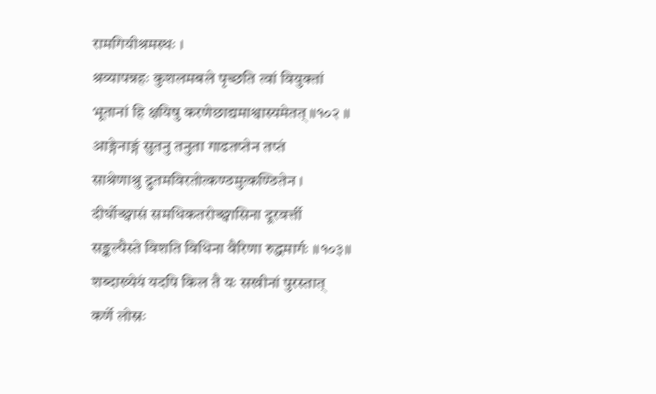रामगियीश्रमस्थः ।
श्रव्यापन्नहः कुशलमबले पृच्छति त्वां वियुक्तां
भूतानां हि क्षयिषु करणेछाद्यमाश्वास्यमेतत् ॥१०२ ॥
आङ्गेनाङ्गं सुतनु तनुता गाढतप्तेन तप्तं
साश्रेणाश्रु द्रुतमविरतोत्कण्ठमुत्कण्ठितेन ।
दीर्घोच्छ्वासं समधिकतरोच्छ्वासिना दूरवर्त्ती
सङ्कल्पैस्ते विशति विधिना वैरिणा रुद्धमार्गः ॥१०३॥
शब्दाख्येयं यदपि किल तै यः सखीनां पुरस्तात्
कर्णे लोस्रः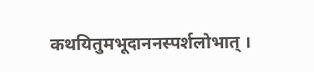कथयितुमभूदाननस्पर्शलोभात् ।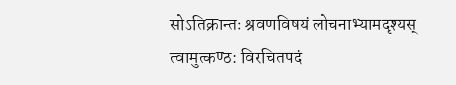सोऽतिक्रान्तः श्रवणविषयं लोचनाभ्यामदृश्यस्
त्वामुत्कण्ठ: विरचितपदं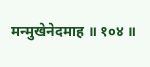मन्मुखेनेदमाह ॥ १०४ ॥